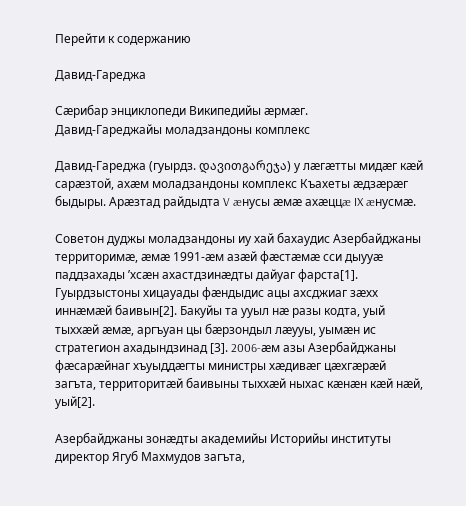Перейти к содержанию

Давид-Гареджа

Сæрибар энциклопеди Википедийы æрмæг.
Давид-Гареджайы моладзандоны комплекс

Давид-Гареджа (гуырдз. დავითგარეჯა) у лæгæтты мидæг кæй сарæзтой, ахæм моладзандоны комплекс Къахеты æдзæрæг быдыры. Арæзтад райдыдта V æнусы æмæ ахæццæ IX æнусмæ.

Советон дуджы моладзандоны иу хай бахаудис Азербайджаны территоримæ, æмæ 1991-æм азæй фæстæмæ сси дыууæ паддзахады ’хсæн ахастдзинæдты дайуаг фарста[1]. Гуырдзыстоны хицауады фæндыдис ацы ахсджиаг зæхх иннæмæй баивын[2]. Бакуйы та ууыл нæ разы кодта, уый тыххæй æмæ, аргъуан цы бæрзондыл лæууы, уымæн ис стратегион ахадындзинад [3]. 2006-æм азы Азербайджаны фæсарæйнаг хъуыддæгты министры хæдивæг цæхгæрæй загъта, территоритæй баивыны тыххæй ныхас кæнæн кæй нæй, уый[2].

Азербайджаны зонæдты академийы Историйы институты директор Ягуб Махмудов загъта,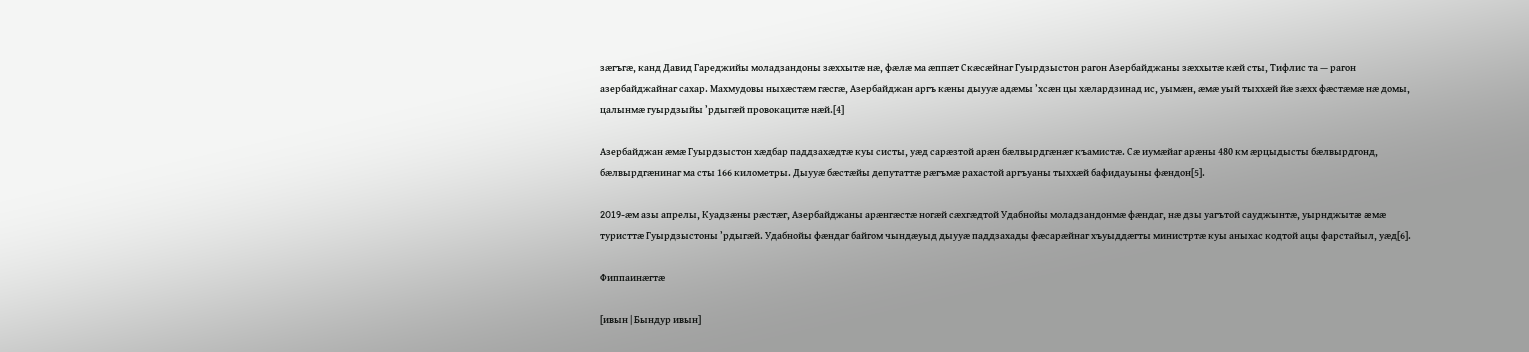зæгъгæ, канд Давид Гареджийы моладзандоны зæххытæ нæ, фæлæ ма æппæт Скæсæйнаг Гуырдзыстон рагон Азербайджаны зæххытæ кæй сты, Тифлис та — рагон азербайджайнаг сахар. Махмудовы ныхæстæм гæсгæ, Азербайджан аргъ кæны дыууæ адæмы ’хсæн цы хæлардзинад ис, уымæн, æмæ уый тыххæй йæ зæхх фæстæмæ нæ домы, цалынмæ гуырдзыйы ’рдыгæй провокацитæ нæй.[4]

Азербайджан æмæ Гуырдзыстон хæдбар паддзахæдтæ куы систы, уæд сарæзтой арæн бæлвырдгæнæг къамистæ. Сæ иумæйаг арæны 480 км æрцыдысты бæлвырдгонд, бæлвырдгæнинаг ма сты 166 километры. Дыууæ бæстæйы депутаттæ рæгъмæ рахастой аргъуаны тыххæй бафидауыны фæндон[5].

2019-æм азы апрелы, Куадзæны рæстæг, Азербайджаны арæнгæстæ ногæй сæхгæдтой Удабнойы моладзандонмæ фæндаг, нæ дзы уагътой сауджынтæ, уырнджытæ æмæ туристтæ Гуырдзыстоны ’рдыгæй. Удабнойы фæндаг байгом чындæуыд дыууæ паддзахады фæсарæйнаг хъуыддæгты министртæ куы аныхас кодтой ацы фарстайыл, уæд[6].

Фиппаинæгтæ

[ивын | Бындур ивын]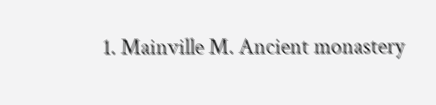1. Mainville M. Ancient monastery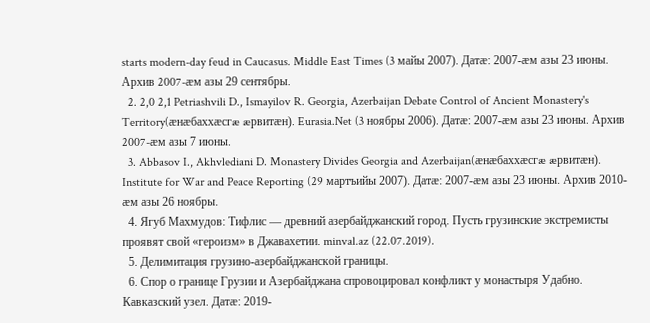starts modern-day feud in Caucasus. Middle East Times (3 майы 2007). Датæ: 2007-æм азы 23 июны. Архив 2007-æм азы 29 сентябры.
  2. 2,0 2,1 Petriashvili D., Ismayilov R. Georgia, Azerbaijan Debate Control of Ancient Monastery's Territory(æнæбаххæсгæ æрвитæн). Eurasia.Net (3 ноябры 2006). Датæ: 2007-æм азы 23 июны. Архив 2007-æм азы 7 июны.
  3. Abbasov I., Akhvlediani D. Monastery Divides Georgia and Azerbaijan(æнæбаххæсгæ æрвитæн). Institute for War and Peace Reporting (29 мартъийы 2007). Датæ: 2007-æм азы 23 июны. Архив 2010-æм азы 26 ноябры.
  4. Ягуб Махмудов: Тифлис — древний азербайджанский город. Пусть грузинские экстремисты проявят свой «героизм» в Джавахетии. minval.az (22.07.2019).
  5. Делимитация грузино-азербайджанской границы.
  6. Спор о границе Грузии и Азербайджана спровоцировал конфликт у монастыря Удабно. Кавказский узел. Датæ: 2019-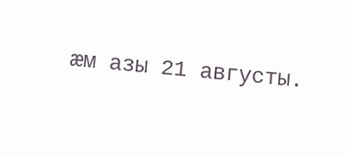æм азы 21 августы.